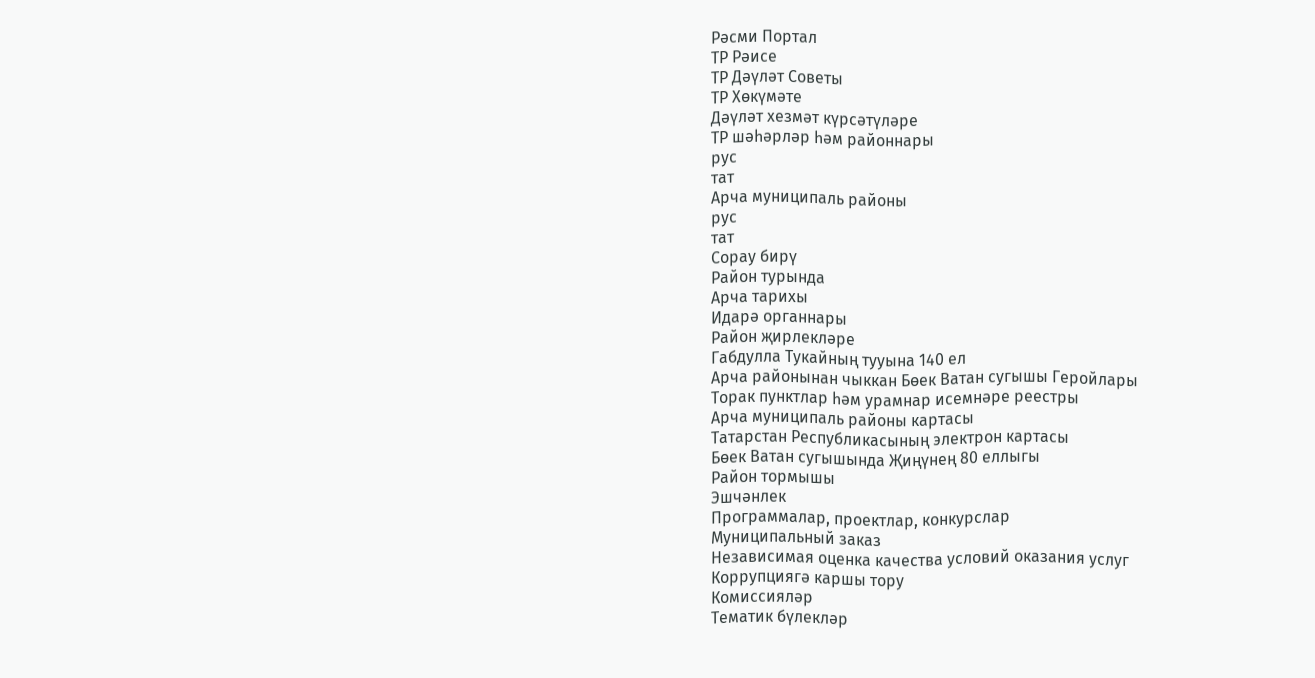Рәсми Портал
ТР Рәисе
ТР Дәүләт Советы
ТР Хөкүмәте
Дәүләт хезмәт күрсәтүләре
ТР шәһәрләр һәм районнары
рус
тат
Арча муниципаль районы
рус
тат
Сорау бирү
Район турында
Арча тарихы
Идарә органнары
Район җирлекләре
Габдулла Тукайның тууына 140 ел
Арча районынан чыккан Бөек Ватан сугышы Геройлары
Торак пунктлар һәм урамнар исемнәре реестры
Арча муниципаль районы картасы
Татарстан Республикасының электрон картасы
Бөек Ватан сугышында Җиңүнең 80 еллыгы
Район тормышы
Эшчәнлек
Программалар, проектлар, конкурслар
Муниципальный заказ
Независимая оценка качества условий оказания услуг
Коррупциягә каршы тору
Комиссияләр
Тематик бүлекләр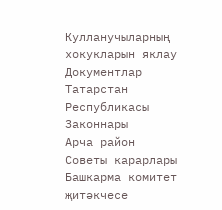Кулланучыларның хокукларын яклау
Документлар
Татарстан Республикасы Законнары
Арча район Советы карарлары
Башкарма комитет җитәкчесе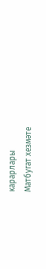карарлары
Матбугат хезмәте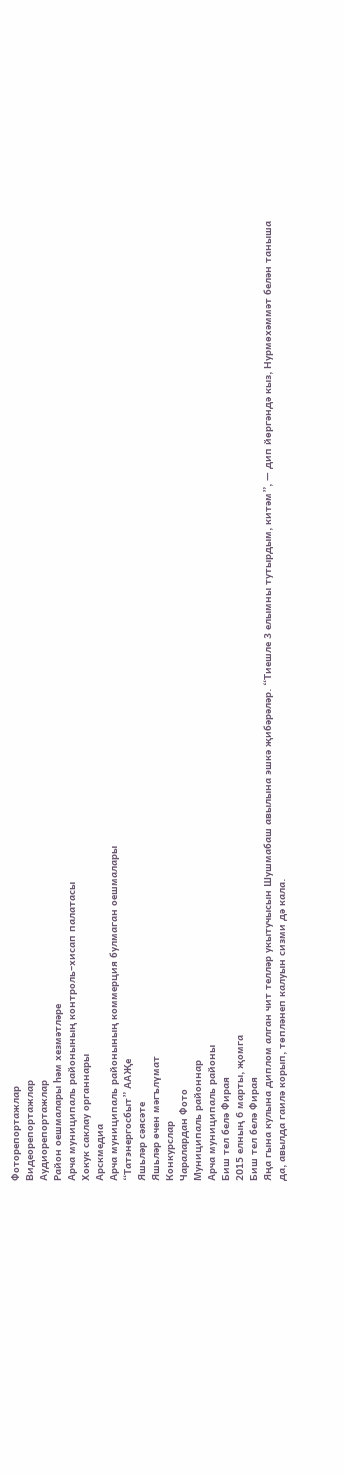Фоторепортажлар
Видеорепортажлар
Аудиорепортажлар
Район оешмалары һәм хезмәтләре
Арча муниципаль районының контроль–хисап палатасы
Хокук саклау органнары
Арскмедиа
Арча муниципаль районының коммерция булмаган оешмалары
“Татэнергосбыт” ААҖе
Яшьләр сәясәте
Яшьләр өчен мәгълүмат
Конкурслар
Чаралардан Фото
Муниципаль районнар
Арча муниципаль районы
Биш тел белә Фирая
2015 елның 6 марты, җомга
Биш тел белә Фирая
Яңа гына кулына диплом алган чит телләр укытучысын Шушмабаш авылына эшкә җибәрәләр. “Тиешле 3 елымны тутырдым, китәм”, — дип йөргәндә кыз, Нурмөхәммәт белән таныша да, авылда гаилә корып, төпләнеп калуын сизми дә кала.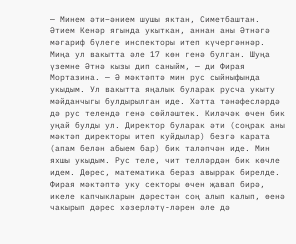— Минем әти–әнием шушы яктан, Симетбаштан. Әтием Кенәр ягында укыткан, аннан аны Әтнәгә мәгариф бүлеге инспекторы итеп күчергәннәр. Миңа ул вакытта әле 17 көн генә булган. Шуңа үземне Әтнә кызы дип саныйм, — ди Фирая Мортазина. — Ә мәктәптә мин рус сыйныфында укыдым. Ул вакытта яңалык буларак русча укыту мәйданчыгы булдырылган иде. Хәтта тәнәфесләрдә дә рус телендә генә сөйләштек. Киләчәк өчен бик уңай булды ул. Директор буларак әти (соңрак аны мәктәп директоры итеп куйдылар) безгә карата (апам белән абыем бар) бик таләпчән иде. Мин яхшы укыдым. Рус теле, чит телләрдән бик көчле идем. Дөрес, математика бераз авыррак бирелде.
Фирая мәктәптә уку секторы өчен җавап бирә, икеле капчыкларын дәрестән соң алып калып, өенә чакырып дәрес хәзерләтү-ләрен әле дә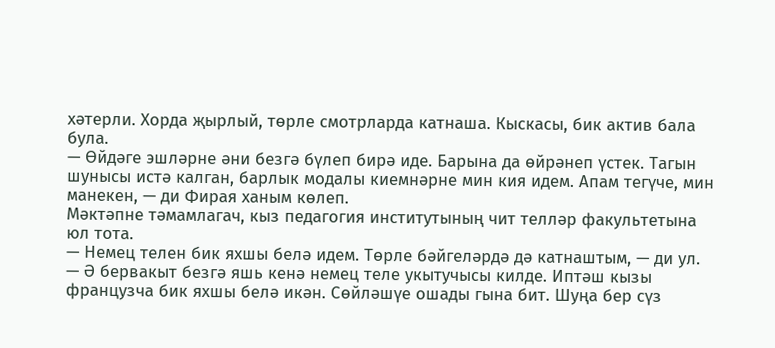хәтерли. Хорда җырлый, төрле смотрларда катнаша. Кыскасы, бик актив бала була.
— Өйдәге эшләрне әни безгә бүлеп бирә иде. Барына да өйрәнеп үстек. Тагын шунысы истә калган, барлык модалы киемнәрне мин кия идем. Апам тегүче, мин манекен, — ди Фирая ханым көлеп.
Мәктәпне тәмамлагач, кыз педагогия институтының чит телләр факультетына юл тота.
— Немец телен бик яхшы белә идем. Төрле бәйгеләрдә дә катнаштым, — ди ул. — Ә бервакыт безгә яшь кенә немец теле укытучысы килде. Иптәш кызы французча бик яхшы белә икән. Сөйләшүе ошады гына бит. Шуңа бер сүз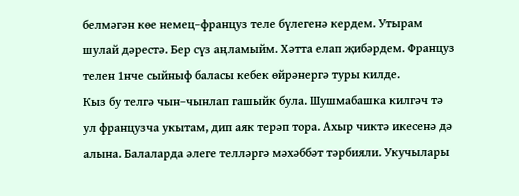белмәгән көе немец–француз теле бүлегенә кердем. Утырам шулай дәрестә. Бер сүз аңламыйм. Хәтта елап җибәрдем. Француз телен 1нче сыйныф баласы кебек өйрәнергә туры килде.
Кыз бу телгә чын–чынлап гашыйк була. Шушмабашка килгәч тә ул французча укытам, дип аяк терәп тора. Ахыр чиктә икесенә дә алына. Балаларда әлеге телләргә мәхәббәт тәрбияли. Укучылары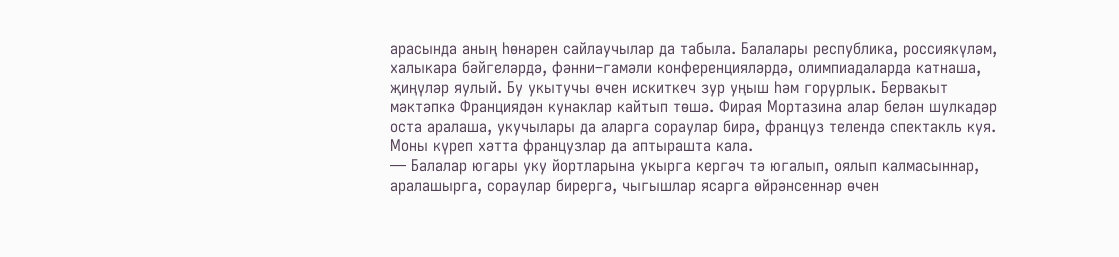арасында аның һөнәрен сайлаучылар да табыла. Балалары республика, россиякүләм, халыкара бәйгеләрдә, фәнни–гамәли конференцияләрдә, олимпиадаларда катнаша, җиңүләр яулый. Бу укытучы өчен искиткеч зур уңыш һәм горурлык. Бервакыт мәктәпкә Франциядән кунаклар кайтып төшә. Фирая Мортазина алар белән шулкадәр оста аралаша, укучылары да аларга сораулар бирә, француз телендә спектакль куя. Моны күреп хәтта французлар да аптырашта кала.
— Балалар югары уку йортларына укырга кергәч тә югалып, оялып калмасыннар, аралашырга, сораулар бирергә, чыгышлар ясарга өйрәнсеннәр өчен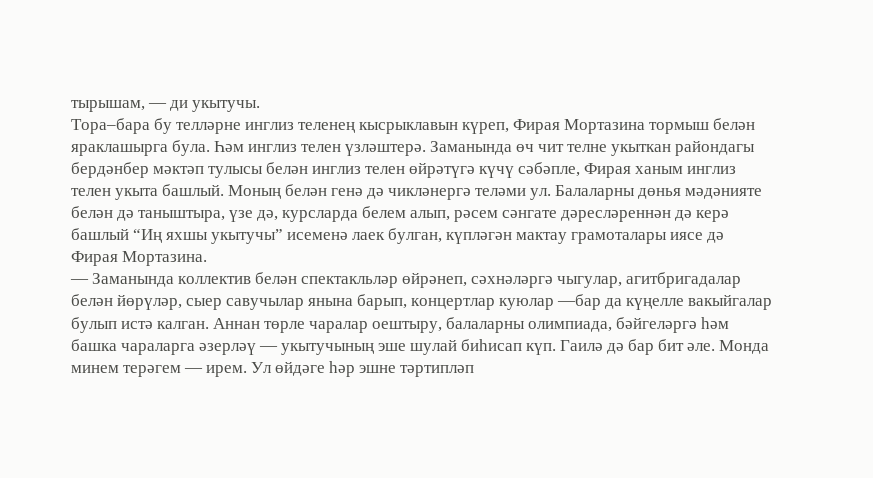тырышам, — ди укытучы.
Тора–бара бу телләрне инглиз теленең кысрыклавын күреп, Фирая Мортазина тормыш белән яраклашырга була. Һәм инглиз телен үзләштерә. Заманында өч чит телне укыткан райондагы бердәнбер мәктәп тулысы белән инглиз телен өйрәтүгә күчү сәбәпле, Фирая ханым инглиз телен укыта башлый. Моның белән генә дә чикләнергә теләми ул. Балаларны дөнья мәдәнияте белән дә таныштыра, үзе дә, курсларда белем алып, рәсем сәнгате дәресләреннән дә керә башлый “Иң яхшы укытучы” исеменә лаек булган, күпләгән мактау грамоталары иясе дә Фирая Мортазина.
— Заманында коллектив белән спектакльләр өйрәнеп, сәхнәләргә чыгулар, агитбригадалар белән йөрүләр, сыер савучылар янына барып, концертлар куюлар —бар да күңелле вакыйгалар булып истә калган. Аннан төрле чаралар оештыру, балаларны олимпиада, бәйгеләргә һәм башка чараларга әзерләү — укытучының эше шулай биһисап күп. Гаилә дә бар бит әле. Монда минем терәгем — ирем. Ул өйдәге һәр эшне тәртипләп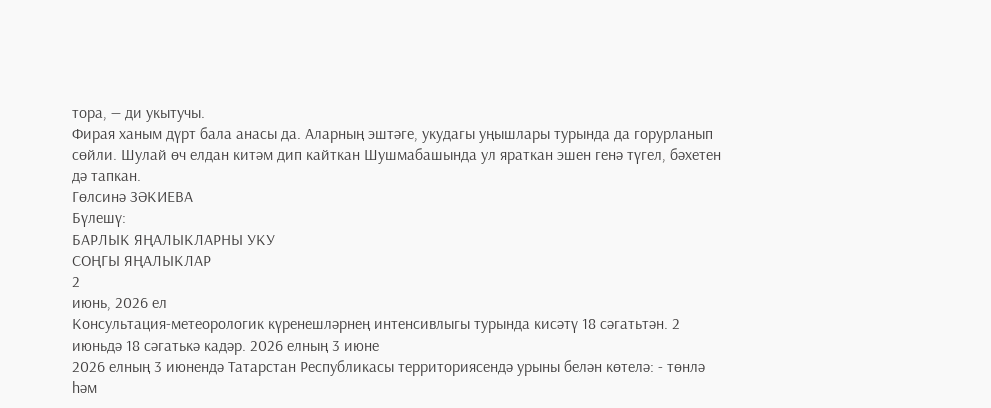тора, — ди укытучы.
Фирая ханым дүрт бала анасы да. Аларның эштәге, укудагы уңышлары турында да горурланып сөйли. Шулай өч елдан китәм дип кайткан Шушмабашында ул яраткан эшен генә түгел, бәхетен дә тапкан.
Гөлсинә ЗӘКИЕВА
Бүлешү:
БАРЛЫК ЯҢАЛЫКЛАРНЫ УКУ
СОҢГЫ ЯҢАЛЫКЛАР
2
июнь, 2026 ел
Консультация-метеорологик күренешләрнең интенсивлыгы турында кисәтү 18 сәгатьтән. 2 июньдә 18 сәгатькә кадәр. 2026 елның 3 июне
2026 елның 3 июнендә Татарстан Республикасы территориясендә урыны белән көтелә: - төнлә һәм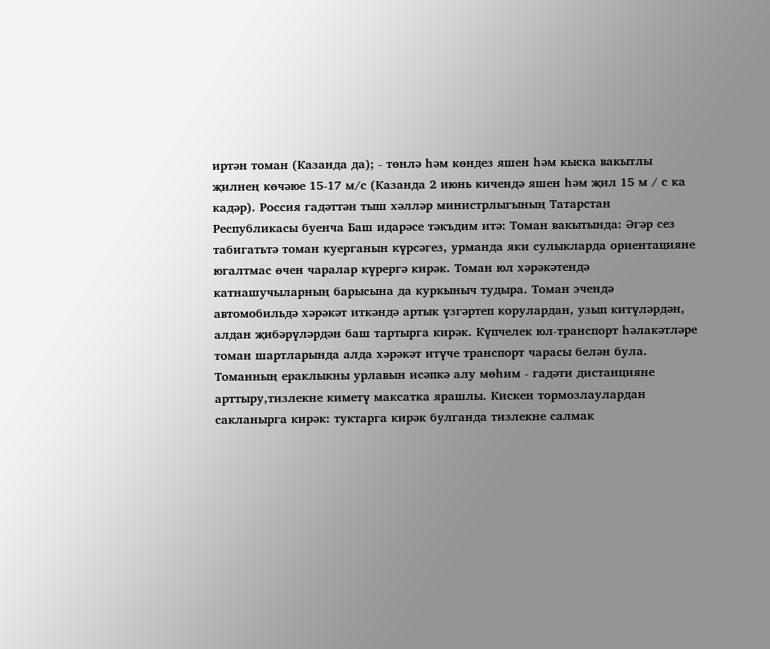иртән томан (Казанда да); - төнлә һәм көндез яшен һәм кыска вакытлы җилнең көчәюе 15-17 м/с (Казанда 2 июнь кичендә яшен һәм җил 15 м / с ка кадәр). Россия гадәттән тыш хәлләр министрлыгының Татарстан Республикасы буенча Баш идарәсе тәкъдим итә: Томан вакытында: Әгәр сез табигатьтә томан куерганын күрсәгез, урманда яки сулыкларда ориентацияне югалтмас өчен чаралар күрергә кирәк. Томан юл хәрәкәтендә катнашучыларның барысына да куркыныч тудыра. Томан эчендә автомобильдә хәрәкәт иткәндә артык үзгәртеп корулардан, узып китүләрдән, алдан җибәрүләрдән баш тартырга кирәк. Күпчелек юл-транспорт һәлакәтләре томан шартларында алда хәрәкәт итүче транспорт чарасы белән була. Томанның ераклыкны урлавын исәпкә алу мөһим - гадәти дистанцияне арттыру,тизлекне киметү максатка ярашлы. Кискен тормозлаулардан сакланырга кирәк: туктарга кирәк булганда тизлекне салмак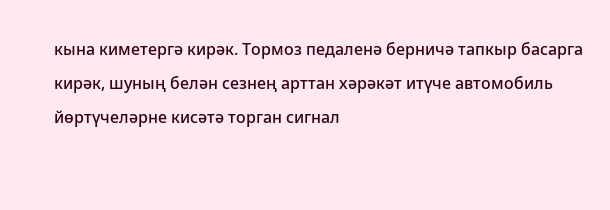кына киметергә кирәк. Тормоз педаленә берничә тапкыр басарга кирәк, шуның белән сезнең арттан хәрәкәт итүче автомобиль йөртүчеләрне кисәтә торган сигнал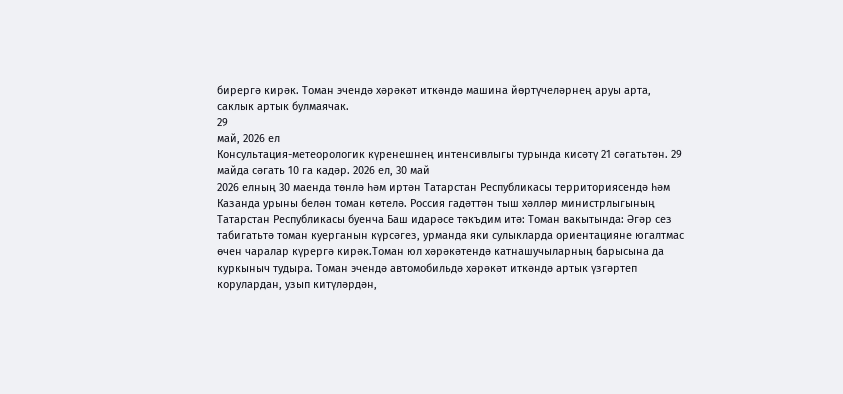бирергә кирәк. Томан эчендә хәрәкәт иткәндә машина йөртүчеләрнең аруы арта, саклык артык булмаячак.
29
май, 2026 ел
Консультация-метеорологик күренешнең интенсивлыгы турында кисәтү 21 сәгатьтән. 29 майда сәгать 10 га кадәр. 2026 ел, 30 май
2026 елның 30 маенда төнлә һәм иртән Татарстан Республикасы территориясендә һәм Казанда урыны белән томан көтелә. Россия гадәттән тыш хәлләр министрлыгының Татарстан Республикасы буенча Баш идарәсе тәкъдим итә: Томан вакытында: Әгәр сез табигатьтә томан куерганын күрсәгез, урманда яки сулыкларда ориентацияне югалтмас өчен чаралар күрергә кирәк.Томан юл хәрәкәтендә катнашучыларның барысына да куркыныч тудыра. Томан эчендә автомобильдә хәрәкәт иткәндә артык үзгәртеп корулардан, узып китүләрдән,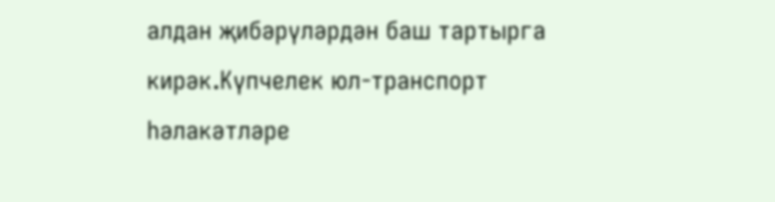алдан җибәрүләрдән баш тартырга кирәк.Күпчелек юл-транспорт һәлакәтләре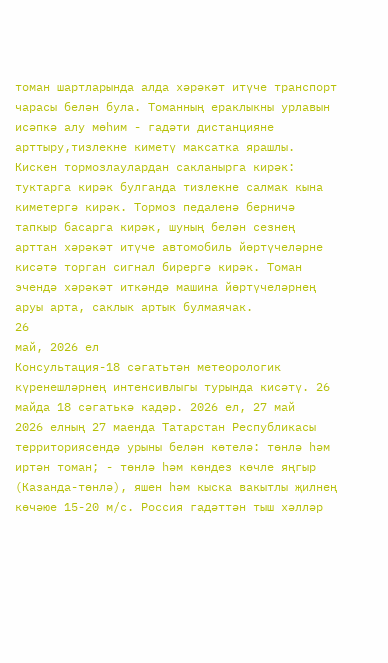томан шартларында алда хәрәкәт итүче транспорт чарасы белән була. Томанның ераклыкны урлавын исәпкә алу мөһим - гадәти дистанцияне арттыру,тизлекне киметү максатка ярашлы. Кискен тормозлаулардан сакланырга кирәк: туктарга кирәк булганда тизлекне салмак кына киметергә кирәк. Тормоз педаленә берничә тапкыр басарга кирәк, шуның белән сезнең арттан хәрәкәт итүче автомобиль йөртүчеләрне кисәтә торган сигнал бирергә кирәк. Томан эчендә хәрәкәт иткәндә машина йөртүчеләрнең аруы арта, саклык артык булмаячак.
26
май, 2026 ел
Консультация-18 сәгатьтән метеорологик күренешләрнең интенсивлыгы турында кисәтү. 26 майда 18 сәгатькә кадәр. 2026 ел, 27 май
2026 елның 27 маенда Татарстан Республикасы территориясендә урыны белән көтелә: төнлә һәм иртән томан; - төнлә һәм көндез көчле яңгыр (Казанда-төнлә), яшен һәм кыска вакытлы җилнең көчәюе 15-20 м/с. Россия гадәттән тыш хәлләр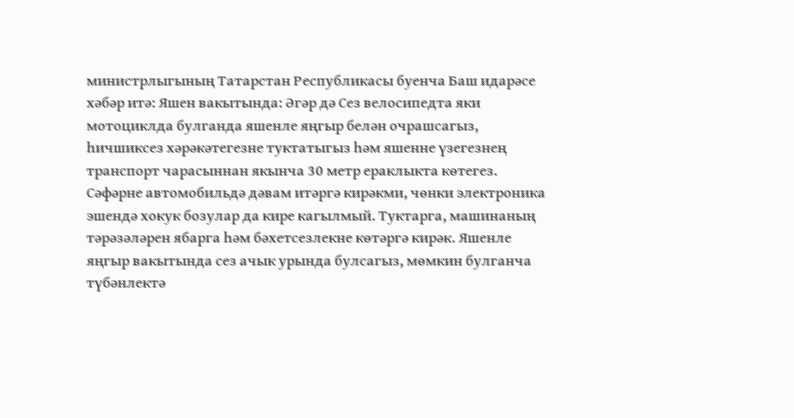министрлыгының Татарстан Республикасы буенча Баш идарәсе хәбәр итә: Яшен вакытында: Әгәр дә Сез велосипедта яки мотоциклда булганда яшенле яңгыр белән очрашсагыз, һичшиксез хәрәкәтегезне туктатыгыз һәм яшенне үзегезнең транспорт чарасыннан якынча 30 метр ераклыкта көтегез. Сәфәрне автомобильдә дәвам итәргә кирәкми, чөнки электроника эшендә хокук бозулар да кире кагылмый. Туктарга, машинаның тәрәзәләрен ябарга һәм бәхетсезлекне көтәргә кирәк. Яшенле яңгыр вакытында сез ачык урында булсагыз, мөмкин булганча түбәнлектә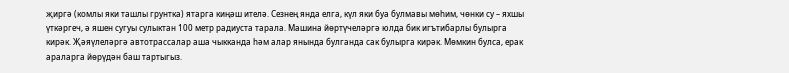җиргә (комлы яки ташлы грунтка) ятарга киңәш ителә. Сезнең янда елга, күл яки буа булмавы мөһим, чөнки су – яхшы үткәргеч, ә яшен сугуы сулыктан 100 метр радиуста тарала. Машина йөртүчеләргә юлда бик игътибарлы булырга кирәк. Җәяүлеләргә автотрассалар аша чыкканда һәм алар янында булганда сак булырга кирәк. Мөмкин булса, ерак араларга йөрүдән баш тартыгыз.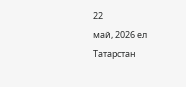22
май, 2026 ел
Татарстан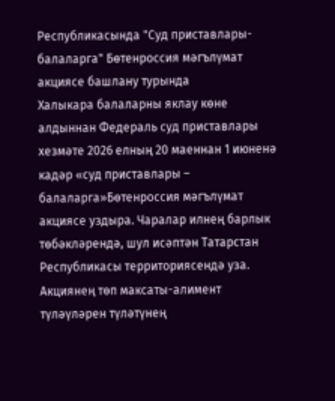Республикасында "Суд приставлары-балаларга" Бөтенроссия мәгълүмат акциясе башлану турында
Халыкара балаларны яклау көне алдыннан Федераль суд приставлары хезмәте 2026 елның 20 маеннан 1 июненә кадәр «суд приставлары – балаларга»Бөтенроссия мәгълүмат акциясе уздыра. Чаралар илнең барлык төбәкләрендә, шул исәптән Татарстан Республикасы территориясендә уза. Акциянең төп максаты-алимент түләүләрен түләтүнең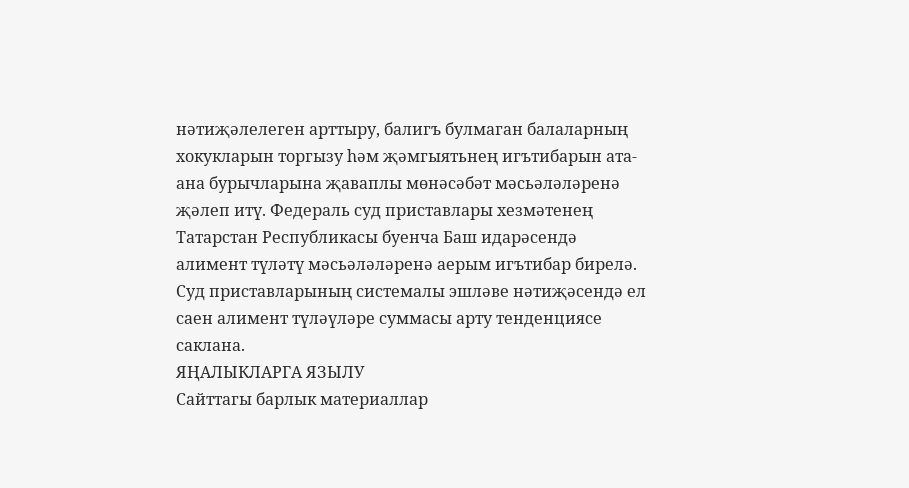нәтиҗәлелеген арттыру, балигъ булмаган балаларның хокукларын торгызу һәм җәмгыятьнең игътибарын ата-ана бурычларына җаваплы мөнәсәбәт мәсьәләләренә җәлеп итү. Федераль суд приставлары хезмәтенең Татарстан Республикасы буенча Баш идарәсендә алимент түләтү мәсьәләләренә аерым игътибар бирелә. Суд приставларының системалы эшләве нәтиҗәсендә ел саен алимент түләүләре суммасы арту тенденциясе саклана.
ЯҢАЛЫКЛАРГА ЯЗЫЛУ
Сайттагы барлык материаллар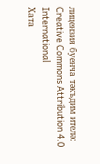лицензия буенча тәкъдим ителә:
Creative Commons Attribution 4.0 International
Хата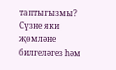таптыгызмы?
Сүзне яки җөмләне билгеләгез һәм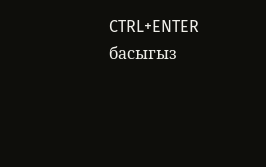CTRL+ENTER басыгыз